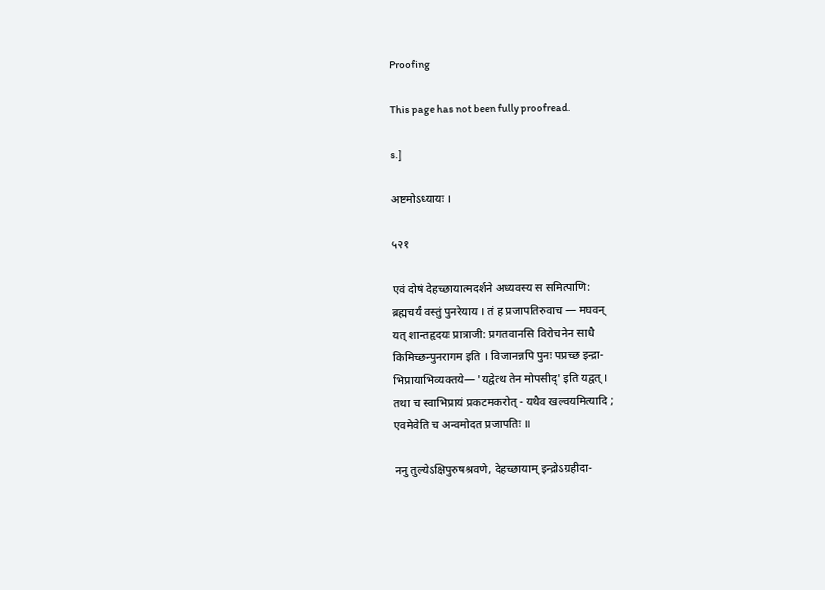Proofing

This page has not been fully proofread.

s.]

अष्टमोऽध्यायः ।

५२१

एवं दोषं देहच्छायात्मदर्शने अध्यवस्य स समित्पाणि:
ब्रह्मचर्यं वस्तुं पुनरेयाय । तं ह प्रजापतिरुवाच — मघवन्
यत् शान्तहृदयः प्रात्राजी: प्रगतवानसि विरोचनेन साधै
किमिच्छन्पुनरागम इति । विजानन्नपि पुनः पप्रच्छ इन्द्रा-
भिप्रायाभिव्यक्तये— 'यद्वेत्थ तेन मोपसीद्' इति यद्वत् ।
तथा च स्वाभिप्रायं प्रकटमकरोत् - यथैव खल्वयमित्यादि ;
एवमेवेति च अन्वमोदत प्रजापतिः ॥

ननु तुल्येऽक्षिपुरुषश्रवणे, देहच्छायाम् इन्द्रोऽग्रहीदा-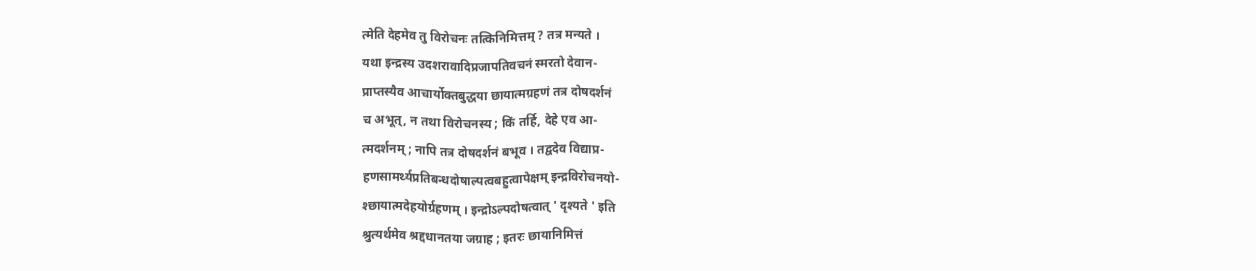त्मेति देहमेव तु विरोचनः तत्किनिमित्तम् ? तत्र मन्यते ।
यथा इन्द्रस्य उदशरावादिप्रजापतिवचनं स्मरतो देवान-
प्राप्तस्यैव आचार्योक्तबुद्धया छायात्मग्रहणं तत्र दोषदर्शनं
च अभूत्, न तथा विरोचनस्य ; किं तर्हि, देहे एव आ-
त्मदर्शनम् ; नापि तत्र दोषदर्शनं बभूव । तद्वदेव विद्याप्र-
हणसामर्थ्यप्रतिबन्धदोषाल्पत्वबहुत्वापेक्षम् इन्द्रविरोचनयो-
श्छायात्मदेहयोर्ग्रहणम् । इन्द्रोऽल्पदोषत्वात् ' दृश्यते ' इति
श्रुत्यर्थमेव श्रद्दधानतया जग्राह ; इतरः छायानिमित्तं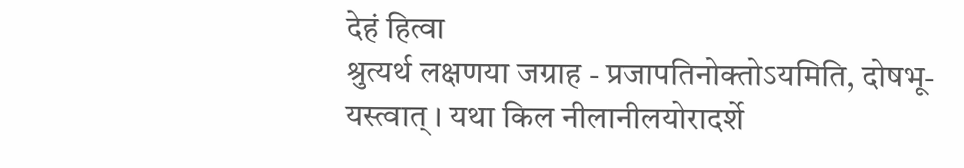देहं हित्वा
श्रुत्यर्थ लक्षणया जग्राह - प्रजापतिनोक्तोऽयमिति, दोषभू-
यस्त्वात् । यथा किल नीलानीलयोरादर्शे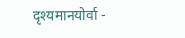दृश्यमानयोर्वा -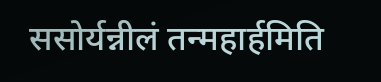ससोर्यन्नीलं तन्महार्हमिति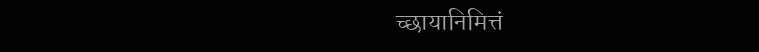च्छायानिमित्तं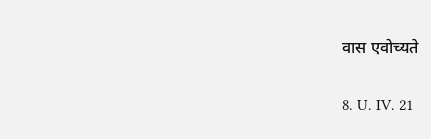वास एवोच्यते

8. U. IV. 21